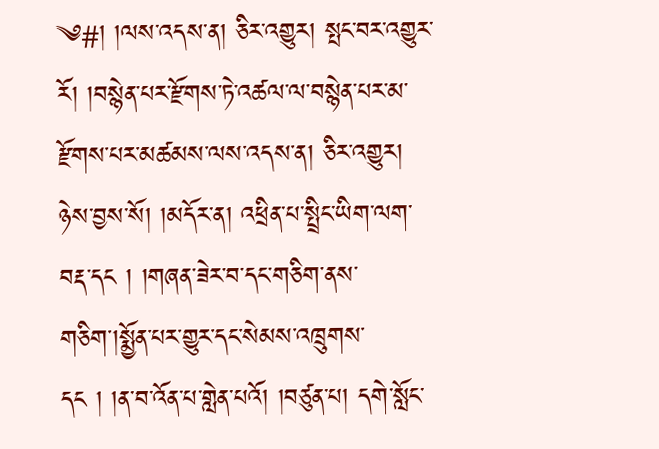༄#། །ལས་འདས་ན། ཅིར་འགྱུར། སྤང་བར་འགྱུར་རོ། །བསྙེན་པར་རྫོགས་ཏེ་འཚལ་ལ་བསྙེན་པར་མ་རྫོགས་པར་མཚམས་ལས་འདས་ན། ཅིར་འགྱུར། ཉེས་བྱས་སོ། །མདོར་ན། འཕྲིན་པ་སྤྲིང་ཡིག་ལག་བརྡ་དང ། །གཞན་ཟེར་བ་དང་གཅིག་ནས་གཅིག་།སྨྱོན་པར་གྱུར་དང་སེམས་འཁྲུགས་དང ། །ན་བ་འོན་པ་གླེན་པའོ། །བཙུན་པ། དགེ་སློང་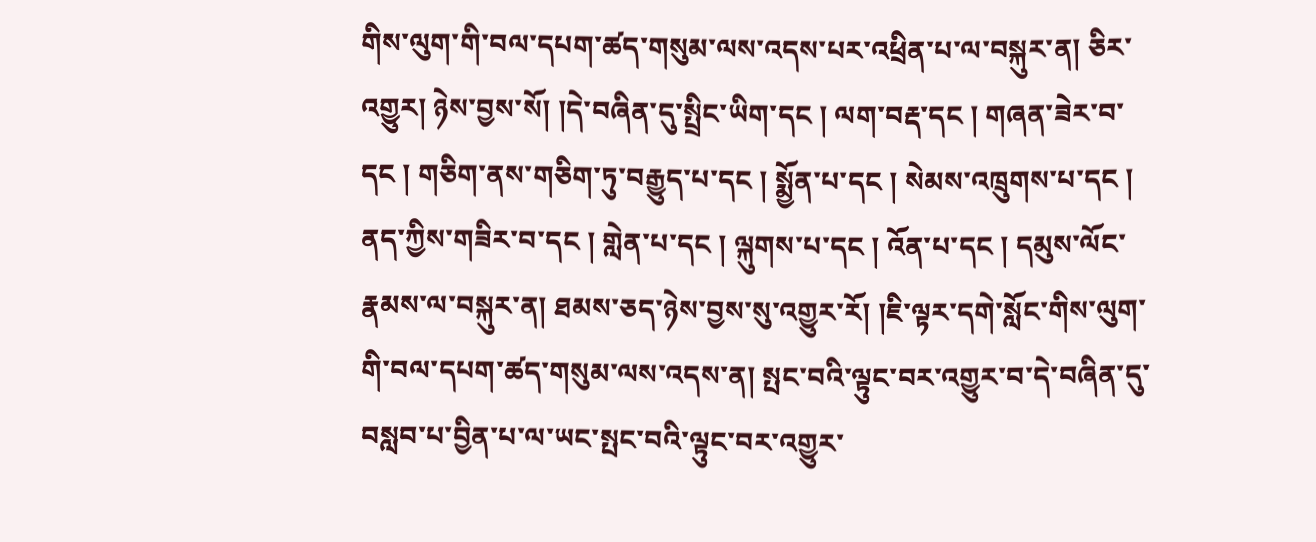གིས་ལུག་གི་བལ་དཔག་ཚད་གསུམ་ལས་འདས་པར་འཕྲིན་པ་ལ་བསྐུར་ན། ཅིར་འགྱུར། ཉེས་བྱས་སོ། །དེ་བཞིན་དུ་སྤྲིང་ཡིག་དང ། ལག་བརྡ་དང ། གཞན་ཟེར་བ་དང ། གཅིག་ནས་གཅིག་ཏུ་བརྒྱུད་པ་དང ། སྨྱོན་པ་དང ། སེམས་འཁྲུགས་པ་དང ། ནད་ཀྱིས་གཟིར་བ་དང ། གླེན་པ་དང ། ལྐུགས་པ་དང ། འོན་པ་དང ། དམུས་ལོང་རྣམས་ལ་བསྐུར་ན། ཐམས་ཅད་ཉེས་བྱས་སུ་འགྱུར་རོ། །ཇི་ལྟར་དགེ་སློང་གིས་ལུག་གི་བལ་དཔག་ཚད་གསུམ་ལས་འདས་ན། སྤང་བའི་ལྟུང་བར་འགྱུར་བ་དེ་བཞིན་དུ་བསླབ་པ་བྱིན་པ་ལ་ཡང་སྤང་བའི་ལྟུང་བར་འགྱུར་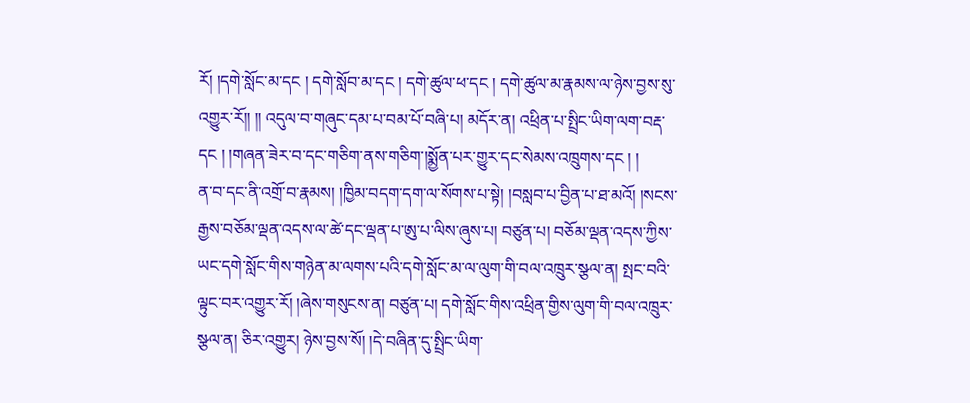རོ། །དགེ་སློང་མ་དང ། དགེ་སློབ་མ་དང ། དགེ་ཚུལ་ཕ་དང ། དགེ་ཚུལ་མ་རྣམས་ལ་ཉེས་བྱས་སུ་འགྱུར་རོ།། །། འདུལ་བ་གཞུང་དམ་པ་བམ་པོ་བཞི་པ། མདོར་ན། འཕྲིན་པ་སྤྲིང་ཡིག་ལག་བརྡ་དང ། །གཞན་ཟེར་བ་དང་གཅིག་ནས་གཅིག་།སྨྱོན་པར་གྱུར་དང་སེམས་འཁྲུགས་དང ། །
ན་བ་དང་ནི་འགྲོ་བ་རྣམས། །ཁྱིམ་བདག་དག་ལ་སོགས་པ་སྟེ། །བསླབ་པ་བྱིན་པ་ཐ་མའོ། །སངས་རྒྱས་བཅོམ་ལྡན་འདས་ལ་ཚེ་དང་ལྡན་པ་ཨུ་པ་ལིས་ཞུས་པ། བཙུན་པ། བཅོམ་ལྡན་འདས་ཀྱིས་ཡང་དགེ་སློང་གིས་གཉེན་མ་ལགས་པའི་དགེ་སློང་མ་ལ་ལུག་གི་བལ་འཁྲུར་སྩལ་ན། སྤང་བའི་ལྟུང་བར་འགྱུར་རོ། །ཞེས་གསུངས་ན། བཙུན་པ། དགེ་སློང་གིས་འཕྲིན་གྱིས་ལུག་གི་བལ་འཁྲུར་སྩལ་ན། ཅིར་འགྱུར། ཉེས་བྱས་སོ། །དེ་བཞིན་དུ་སྤྲིང་ཡིག་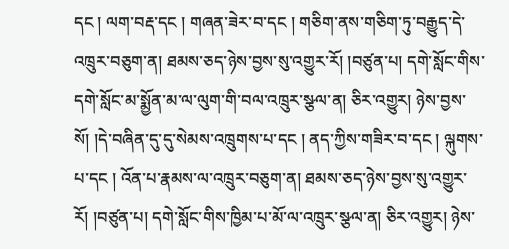དང ། ལག་བརྡ་དང ། གཞན་ཟེར་བ་དང ། གཅིག་ནས་གཅིག་ཏུ་བརྒྱུད་དེ་འཁྲུར་བཅུག་ན། ཐམས་ཅད་ཉེས་བྱས་སུ་འགྱུར་རོ། །བཙུན་པ། དགེ་སློང་གིས་དགེ་སློང་མ་སྨྱོན་མ་ལ་ལུག་གི་བལ་འཁྲུར་སྩལ་ན། ཅིར་འགྱུར། ཉེས་བྱས་སོ། །དེ་བཞིན་དུ་དུ་སེམས་འཁྲུགས་པ་དང ། ནད་ཀྱིས་གཟིར་བ་དང ། ལྐུགས་པ་དང ། འོན་པ་རྣམས་ལ་འཁྲུར་བཅུག་ན། ཐམས་ཅད་ཉེས་བྱས་སུ་འགྱུར་རོ། །བཙུན་པ། དགེ་སློང་གིས་ཁྱིམ་པ་མོ་ལ་འཁྲུར་སྩལ་ན། ཅིར་འགྱུར། ཉེས་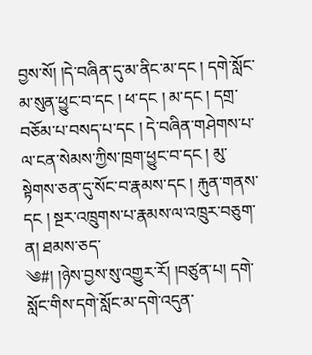བྱས་སོ། །དེ་བཞིན་དུ་མ་ནིང་མ་དང ། དགེ་སློང་མ་སུན་ཕྱུང་བ་དང ། ཕ་དང ། མ་དང ། དགྲ་བཅོམ་པ་བསད་པ་དང ། དེ་བཞིན་གཤེགས་པ་ལ་ངན་སེམས་ཀྱིས་ཁྲག་ཕྱུང་བ་དང ། མུ་སྟེགས་ཅན་དུ་སོང་བ་རྣམས་དང ། རྐུན་གནས་དང ། སྔར་འཁྲུགས་པ་རྣམས་ལ་འཁྲུར་བཅུག་ན། ཐམས་ཅད་
༄#། །ཉེས་བྱས་སུ་འགྱུར་རོ། །བཙུན་པ། དགེ་སློང་གིས་དགེ་སློང་མ་དགེ་འདུན་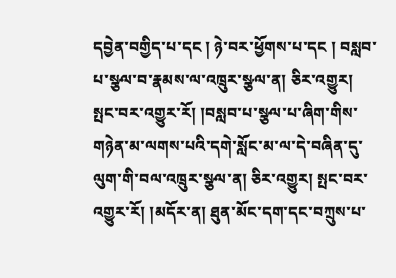དབྱེན་བགྱིད་པ་དང ། ཉེ་བར་ཕྱོགས་པ་དང ། བསླབ་པ་སྩལ་བ་རྣམས་ལ་འཁྲུར་སྩལ་ན། ཅིར་འགྱུར། སྤང་བར་འགྱུར་རོ། །བསླབ་པ་སྩལ་པ་ཞིག་གིས་གཉེན་མ་ལགས་པའི་དགེ་སློང་མ་ལ་དེ་བཞིན་དུ་ལུག་གི་བལ་འཁྲུར་སྩལ་ན། ཅིར་འགྱུར། སྤང་བར་འགྱུར་རོ། །མདོར་ན། ཐུན་མོང་དག་དང་བཀྲུས་པ་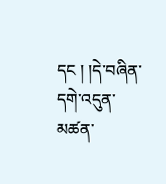དང ། །དེ་བཞིན་དགེ་འདུན་མཚན་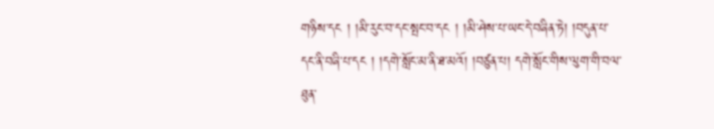གཉིས་དང ། །མི་རུང་བ་དང་སྤང་བ་དང ། །མི་ཤེས་པ་ཡང་དེ་བཞིན་ཏེ། །བདུན་པ་དང་ནི་བཞི་པ་དང ། །དགེ་སློང་མ་ནི་ཐ་མའོ། །བཙུན་པ། དགེ་སློང་གིས་ལུག་གི་བལ་ཐུན་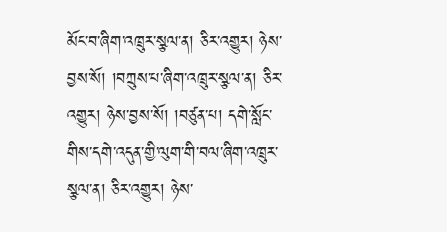མོང་བ་ཞིག་འཁྲུར་སྩལ་ན། ཅིར་འགྱུར། ཉེས་བྱས་སོ། །བཀྲུས་པ་ཞིག་འཁྲུར་སྩལ་ན། ཅིར་འགྱུར། ཉེས་བྱས་སོ། །བཙུན་པ། དགེ་སློང་གིས་དགེ་འདུན་གྱི་ལུག་གི་བལ་ཞིག་འཁྲུར་སྩལ་ན། ཅིར་འགྱུར། ཉེས་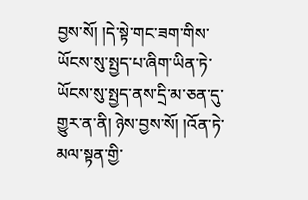བྱས་སོ། །དེ་སྟེ་གང་ཟག་གིས་ཡོངས་སུ་སྤྱད་པ་ཞིག་ཡིན་ཏེ་ཡོངས་སུ་སྤྱད་ནས་དྲི་མ་ཅན་དུ་གྱུར་ན་ནི། ཉེས་བྱས་སོ། །འོན་ཏེ་མལ་སྟན་གྱི་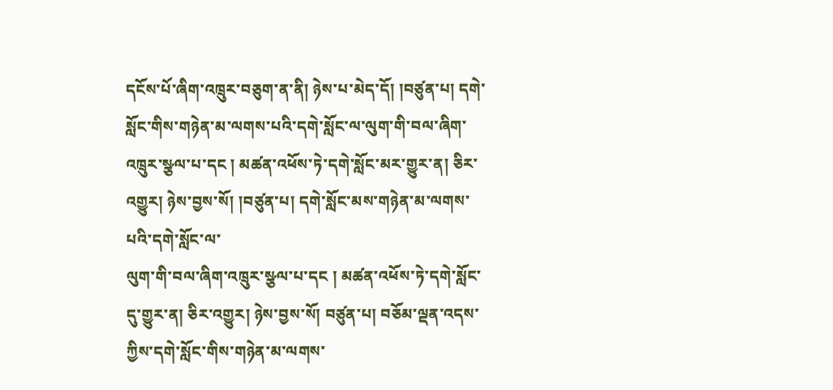དངོས་པོ་ཞིག་འཁྲུར་བཅུག་ན་ནི། ཉེས་པ་མེད་དོ། །བཙུན་པ། དགེ་སློང་གིས་གཉེན་མ་ལགས་པའི་དགེ་སློང་ལ་ལུག་གི་བལ་ཞིག་འཁྲུར་སྩལ་པ་དང ། མཚན་འཕོས་ཏེ་དགེ་སློང་མར་གྱུར་ན། ཅིར་འགྱུར། ཉེས་བྱས་སོ། །བཙུན་པ། དགེ་སློང་མས་གཉེན་མ་ལགས་པའི་དགེ་སློང་ལ་
ལུག་གི་བལ་ཞིག་འཁྲུར་སྩལ་པ་དང ། མཚན་འཕོས་ཏེ་དགེ་སློང་དུ་གྱུར་ན། ཅིར་འགྱུར། ཉེས་བྱས་སོ། བཙུན་པ། བཅོམ་ལྡན་འདས་ཀྱིས་དགེ་སློང་གིས་གཉེན་མ་ལགས་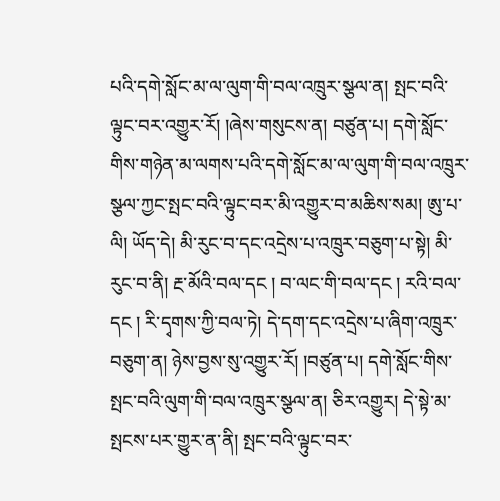པའི་དགེ་སློང་མ་ལ་ལུག་གི་བལ་འཁྲུར་སྩལ་ན། སྤང་བའི་ལྟུང་བར་འགྱུར་རོ། །ཞེས་གསུངས་ན། བཙུན་པ། དགེ་སློང་གིས་གཉེན་མ་ལགས་པའི་དགེ་སློང་མ་ལ་ལུག་གི་བལ་འཁྲུར་སྩལ་ཀྱང་སྤང་བའི་ལྟུང་བར་མི་འགྱུར་བ་མཆིས་སམ། ཨུ་པ་ལི། ཡོད་དེ། མི་རུང་བ་དང་འདྲེས་པ་འཁྲུར་བཅུག་པ་སྟེ། མི་རུང་བ་ནི། རྔ་མོའི་བལ་དང ། བ་ལང་གི་བལ་དང ། རའི་བལ་དང ། རི་དྭགས་ཀྱི་བལ་ཏེ། དེ་དག་དང་འདྲེས་པ་ཞིག་འཁྲུར་བཅུག་ན། ཉེས་བྱས་སུ་འགྱུར་རོ། །བཙུན་པ། དགེ་སློང་གིས་སྤང་བའི་ལུག་གི་བལ་འཁྲུར་སྩལ་ན། ཅིར་འགྱུར། དེ་སྟེ་མ་སྤངས་པར་གྱུར་ན་ནི། སྤང་བའི་ལྟུང་བར་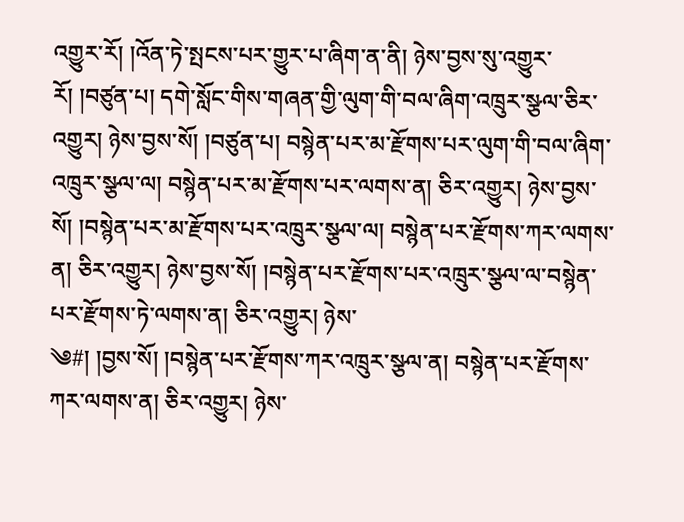འགྱུར་རོ། །འོན་ཏེ་སྤངས་པར་གྱུར་པ་ཞིག་ན་ནི། ཉེས་བྱས་སུ་འགྱུར་རོ། །བཙུན་པ། དགེ་སློང་གིས་གཞན་གྱི་ལུག་གི་བལ་ཞིག་འཁྲུར་སྩལ་ཅིར་འགྱུར། ཉེས་བྱས་སོ། །བཙུན་པ། བསྙེན་པར་མ་རྫོགས་པར་ལུག་གི་བལ་ཞིག་འཁྲུར་སྩལ་ལ། བསྙེན་པར་མ་རྫོགས་པར་ལགས་ན། ཅིར་འགྱུར། ཉེས་བྱས་སོ། །བསྙེན་པར་མ་རྫོགས་པར་འཁྲུར་སྩལ་ལ། བསྙེན་པར་རྫོགས་ཀར་ལགས་ན། ཅིར་འགྱུར། ཉེས་བྱས་སོ། །བསྙེན་པར་རྫོགས་པར་འཁྲུར་སྩལ་ལ་བསྙེན་པར་རྫོགས་ཏེ་ལགས་ན། ཅིར་འགྱུར། ཉེས་
༄#། །བྱས་སོ། །བསྙེན་པར་རྫོགས་ཀར་འཁྲུར་སྩལ་ན། བསྙེན་པར་རྫོགས་ཀར་ལགས་ན། ཅིར་འགྱུར། ཉེས་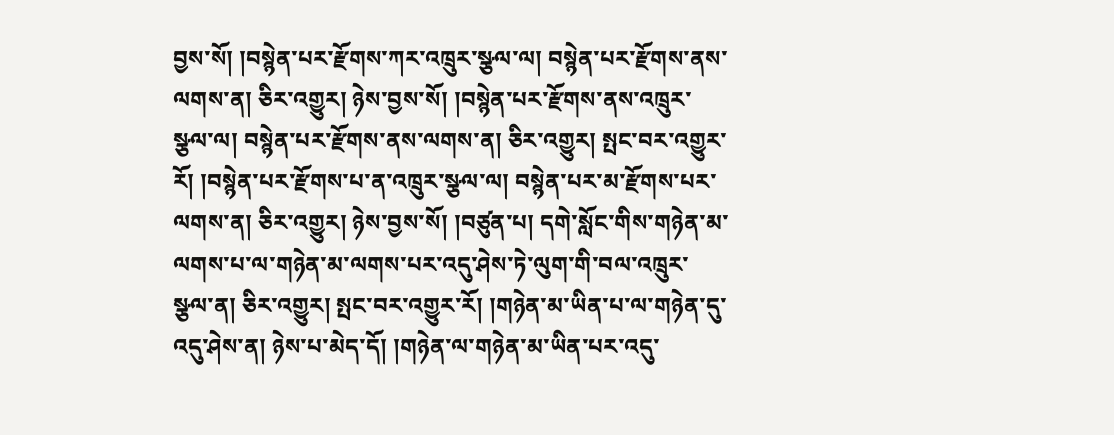བྱས་སོ། །བསྙེན་པར་རྫོགས་ཀར་འཁྲུར་སྩལ་ལ། བསྙེན་པར་རྫོགས་ནས་ལགས་ན། ཅིར་འགྱུར། ཉེས་བྱས་སོ། །བསྙེན་པར་རྫོགས་ནས་འཁྲུར་སྩལ་ལ། བསྙེན་པར་རྫོགས་ནས་ལགས་ན། ཅིར་འགྱུར། སྤང་བར་འགྱུར་རོ། །བསྙེན་པར་རྫོགས་པ་ན་འཁྲུར་སྩལ་ལ། བསྙེན་པར་མ་རྫོགས་པར་ལགས་ན། ཅིར་འགྱུར། ཉེས་བྱས་སོ། །བཙུན་པ། དགེ་སློང་གིས་གཉེན་མ་ལགས་པ་ལ་གཉེན་མ་ལགས་པར་འདུ་ཤེས་ཏེ་ལུག་གི་བལ་འཁྲུར་སྩལ་ན། ཅིར་འགྱུར། སྤང་བར་འགྱུར་རོ། །གཉེན་མ་ཡིན་པ་ལ་གཉེན་དུ་འདུ་ཤེས་ན། ཉེས་པ་མེད་དོ། །གཉེན་ལ་གཉེན་མ་ཡིན་པར་འདུ་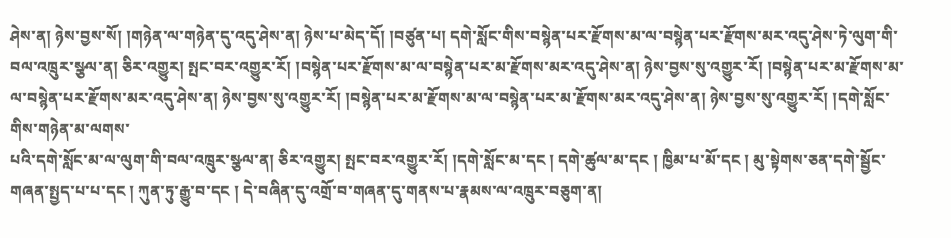ཤེས་ན། ཉེས་བྱས་སོ། །གཉེན་ལ་གཉེན་དུ་འདུ་ཤེས་ན། ཉེས་པ་མེད་དོ། །བཙུན་པ། དགེ་སློང་གིས་བསྙེན་པར་རྫོགས་མ་ལ་བསྙེན་པར་རྫོགས་མར་འདུ་ཤེས་ཏེ་ལུག་གི་བལ་འཁྲུར་སྩལ་ན། ཅིར་འགྱུར། སྤང་བར་འགྱུར་རོ། །བསྙེན་པར་རྫོགས་མ་ལ་བསྙེན་པར་མ་རྫོགས་མར་འདུ་ཤེས་ན། ཉེས་བྱས་སུ་འགྱུར་རོ། །བསྙེན་པར་མ་རྫོགས་མ་ལ་བསྙེན་པར་རྫོགས་མར་འདུ་ཤེས་ན། ཉེས་བྱས་སུ་འགྱུར་རོ། །བསྙེན་པར་མ་རྫོགས་མ་ལ་བསྙེན་པར་མ་རྫོགས་མར་འདུ་ཤེས་ན། ཉེས་བྱས་སུ་འགྱུར་རོ། །དགེ་སློང་གིས་གཉེན་མ་ལགས་
པའི་དགེ་སློང་མ་ལ་ལུག་གི་བལ་འཁྲུར་སྩལ་ན། ཅིར་འགྱུར། སྤང་བར་འགྱུར་རོ། །དགེ་སློང་མ་དང ། དགེ་ཚུལ་མ་དང ། ཁྱིམ་པ་མོ་དང ། མུ་སྟེགས་ཅན་དགེ་སྦྱོང་གཞན་སྤྱད་པ་པ་དང ། ཀུན་ཏུ་རྒྱུ་བ་དང ། དེ་བཞིན་དུ་འགྲོ་བ་གཞན་དུ་གནས་པ་རྣམས་ལ་འཁྲུར་བཅུག་ན།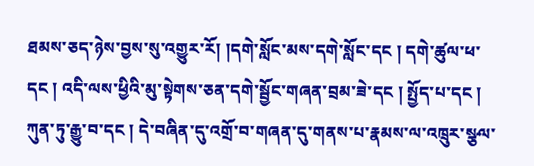ཐམས་ཅད་ཉེས་བྱས་སུ་འགྱུར་རོ། །དགེ་སློང་མས་དགེ་སློང་དང ། དགེ་ཚུལ་ཕ་དང ། འདི་ལས་ཕྱིའི་མུ་སྟེགས་ཅན་དགེ་སྦྱོང་གཞན་བྲམ་ཟེ་དང ། སྤྱོད་པ་དང ། ཀུན་ཏུ་རྒྱུ་བ་དང ། དེ་བཞིན་དུ་འགྲོ་བ་གཞན་དུ་གནས་པ་རྣམས་ལ་འཁྲུར་སྩལ་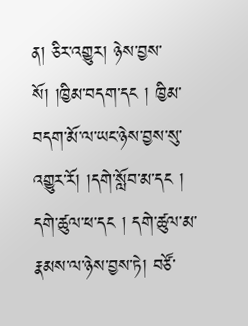ན། ཅིར་འགྱུར། ཉེས་བྱས་སོ། །ཁྱིམ་བདག་དང ། ཁྱིམ་བདག་མོ་ལ་ཡང་ཉེས་བྱས་སུ་འགྱུར་རོ། །དགེ་སློབ་མ་དང ། དགེ་ཚུལ་ཕ་དང ། དགེ་ཚུལ་མ་རྣམས་ལ་ཉེས་བྱས་ཏེ། བཙོ་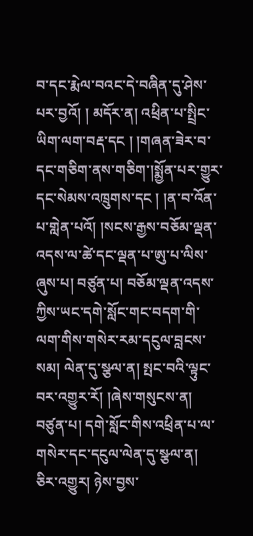བ་དང་རྨེལ་བའང་དེ་བཞིན་དུ་ཤེས་པར་བྱའོ། ། མདོར་ན། འཕྲིན་པ་སྤྲིང་ཡིག་ལག་བརྡ་དང ། །གཞན་ཟེར་བ་དང་གཅིག་ནས་གཅིག་།སྨྱོན་པར་གྱུར་དང་སེམས་འཁྲུགས་དང ། །ན་བ་འོན་པ་གླེན་པའོ། །སངས་རྒྱས་བཅོམ་ལྡན་འདས་ལ་ཚེ་དང་ལྡན་པ་ཨུ་པ་ལིས་ཞུས་པ། བཙུན་པ། བཅོམ་ལྡན་འདས་ཀྱིས་ཡང་དགེ་སློང་གང་བདག་གི་ལག་གིས་གསེར་རམ་དངུལ་བླངས་སམ། ལེན་དུ་སྩལ་ན། སྤང་བའི་ལྟུང་བར་འགྱུར་རོ། །ཞེས་གསུངས་ན། བཙུན་པ། དགེ་སློང་གིས་འཕྲིན་པ་ལ་གསེར་དང་དངུལ་ལེན་དུ་སྩལ་ན། ཅིར་འགྱུར། ཉེས་བྱས་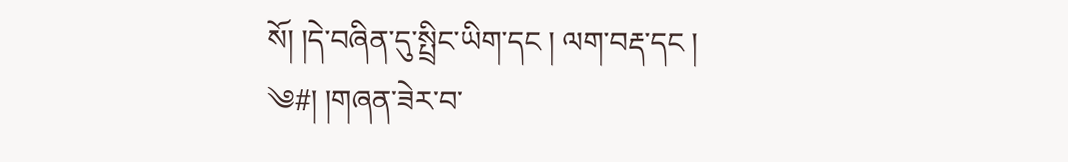སོ། །དེ་བཞིན་དུ་སྤྲིང་ཡིག་དང ། ལག་བརྡ་དང །
༄#། །གཞན་ཟེར་བ་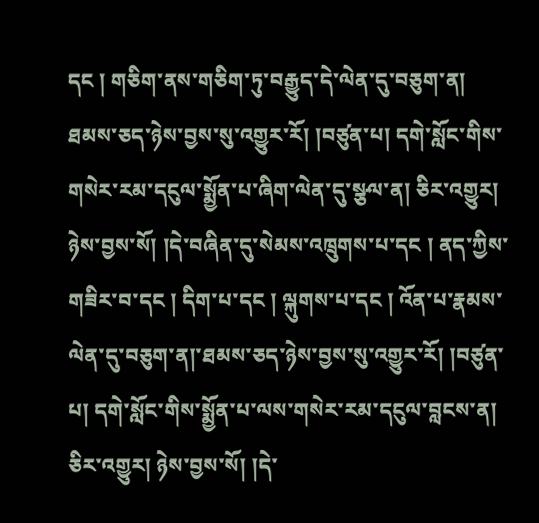དང ། གཅིག་ནས་གཅིག་ཏུ་བརྒྱུད་དེ་ལེན་དུ་བཅུག་ན། ཐམས་ཅད་ཉེས་བྱས་སུ་འགྱུར་རོ། །བཙུན་པ། དགེ་སློང་གིས་གསེར་རམ་དངུལ་སྨྱོན་པ་ཞིག་ལེན་དུ་སྩལ་ན། ཅིར་འགྱུར། ཉེས་བྱས་སོ། །དེ་བཞིན་དུ་སེམས་འཁྲུགས་པ་དང ། ནད་ཀྱིས་གཟིར་བ་དང ། དིག་པ་དང ། ལྐུགས་པ་དང ། འོན་པ་རྣམས་ལེན་དུ་བཅུག་ན།་ཐམས་ཅད་ཉེས་བྱས་སུ་འགྱུར་རོ། །བཙུན་པ། དགེ་སློང་གིས་སྨྱོན་པ་ལས་གསེར་རམ་དངུལ་བླངས་ན། ཅིར་འགྱུར། ཉེས་བྱས་སོ། །དེ་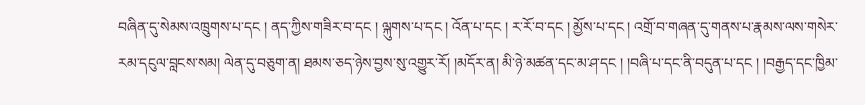བཞིན་དུ་སེམས་འཁྲུགས་པ་དང ། ནད་ཀྱིས་གཟིར་བ་དང ། ལྐུགས་པ་དང ། འོན་པ་དང ། ར་རོ་བ་དང ། མྱོས་པ་དང ། འགྲོ་བ་གཞན་དུ་གནས་པ་རྣམས་ལས་གསེར་རམ་དངུལ་བླངས་སམ། ལེན་དུ་བཅུག་ན། ཐམས་ཅད་ཉེས་བྱས་སུ་འགྱུར་རོ། །མདོར་ན། མི་ཉེ་མཚན་དང་མ་ཤ་དང ། །བཞི་པ་དང་ནི་བདུན་པ་དང ། །བརྒྱད་དང་ཁྱིམ་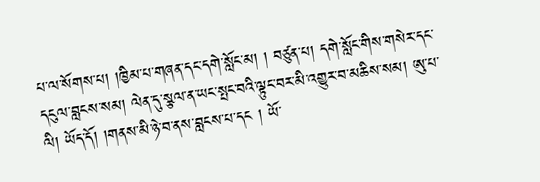པ་ལ་སོགས་པ། །ཁྱིམ་པ་གཞན་དང་དགེ་སློང་མ། ། བཙུན་པ། དགེ་སློང་གིས་གསེར་དང་དངུལ་བླངས་སམ། ལེན་དུ་སྩལ་ན་ཡང་སྤང་བའི་ལྟུང་བར་མི་འགྱུར་བ་མཆིས་སམ། ཨུ་པ་ལི། ཡོད་དོ། །གནས་མི་ཉེ་བ་ནས་བླངས་པ་དང ། ཡོ་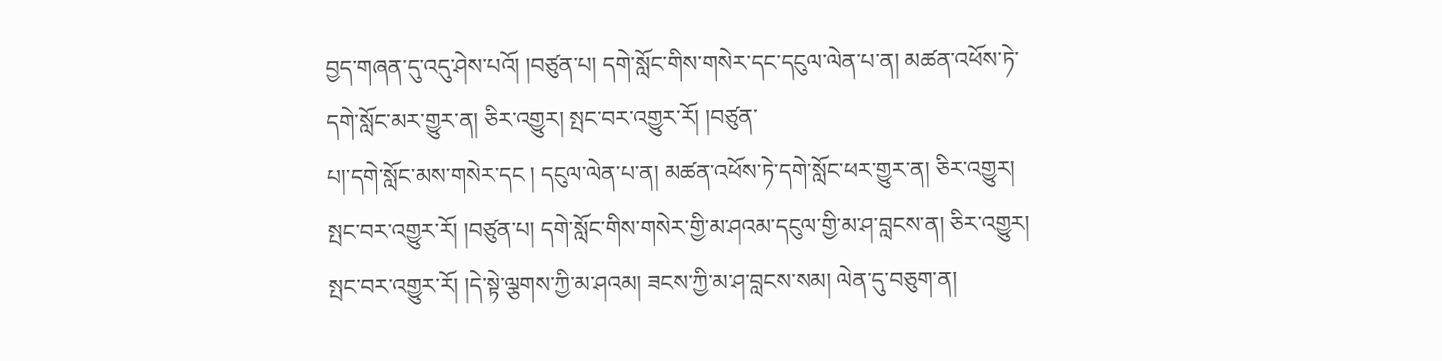བྱད་གཞན་དུ་འདུ་ཤེས་པའོ། །བཙུན་པ། དགེ་སློང་གིས་གསེར་དང་དངུལ་ལེན་པ་ན། མཚན་འཕོས་ཏེ་དགེ་སློང་མར་གྱུར་ན། ཅིར་འགྱུར། སྤང་བར་འགྱུར་རོ། །བཙུན་
པ།་དགེ་སློང་མས་གསེར་དང ། དངུལ་ལེན་པ་ན། མཚན་འཕོས་ཏེ་དགེ་སློང་ཕར་གྱུར་ན། ཅིར་འགྱུར། སྤང་བར་འགྱུར་རོ། །བཙུན་པ། དགེ་སློང་གིས་གསེར་གྱི་མ་ཤའམ་དངུལ་གྱི་མ་ཤ་བླངས་ན། ཅིར་འགྱུར། སྤང་བར་འགྱུར་རོ། །དེ་སྟེ་ལྕགས་ཀྱི་མ་ཤའམ། ཟངས་ཀྱི་མ་ཤ་བླངས་སམ། ལེན་དུ་བཅུག་ན།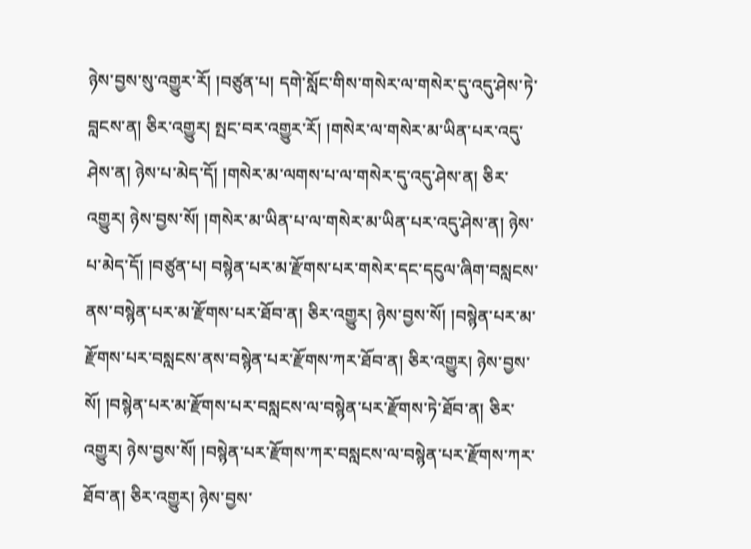ཉེས་བྱས་སུ་འགྱུར་རོ། །བཙུན་པ། དགེ་སློང་གིས་གསེར་ལ་གསེར་དུ་འདུ་ཤེས་ཏེ་བླངས་ན། ཅིར་འགྱུར། སྤང་བར་འགྱུར་རོ། །གསེར་ལ་གསེར་མ་ཡིན་པར་འདུ་ཤེས་ན། ཉེས་པ་མེད་དོ། །གསེར་མ་ལགས་པ་ལ་གསེར་དུ་འདུ་ཤེས་ན། ཅིར་འགྱུར། ཉེས་བྱས་སོ། །གསེར་མ་ཡིན་པ་ལ་གསེར་མ་ཡིན་པར་འདུ་ཤེས་ན། ཉེས་པ་མེད་དོ། །བཙུན་པ། བསྙེན་པར་མ་རྫོགས་པར་གསེར་དང་དངུལ་ཞིག་བསླངས་ནས་བསྙེན་པར་མ་རྫོགས་པར་ཐོབ་ན། ཅིར་འགྱུར། ཉེས་བྱས་སོ། །བསྙེན་པར་མ་རྫོགས་པར་བསླངས་ནས་བསྙེན་པར་རྫོགས་ཀར་ཐོབ་ན། ཅིར་འགྱུར། ཉེས་བྱས་སོ། །བསྙེན་པར་མ་རྫོགས་པར་བསླངས་ལ་བསྙེན་པར་རྫོགས་ཏེ་ཐོབ་ན། ཅིར་འགྱུར། ཉེས་བྱས་སོ། །བསྙེན་པར་རྫོགས་ཀར་བསླངས་ལ་བསྙེན་པར་རྫོགས་ཀར་ཐོབ་ན། ཅིར་འགྱུར། ཉེས་བྱས་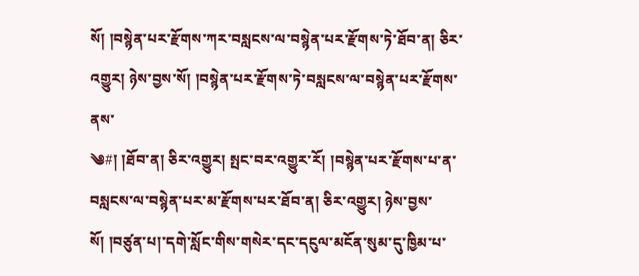སོ། །བསྙེན་པར་རྫོགས་ཀར་བསླངས་ལ་བསྙེན་པར་རྫོགས་ཏེ་ཐོབ་ན། ཅིར་འགྱུར། ཉེས་བྱས་སོ། །བསྙེན་པར་རྫོགས་ཏེ་བསླངས་ལ་བསྙེན་པར་རྫོགས་ནས་
༄#། །ཐོབ་ན། ཅིར་འགྱུར། སྤང་བར་འགྱུར་རོ། །བསྙེན་པར་རྫོགས་པ་ན་བསླངས་ལ་བསྙེན་པར་མ་རྫོགས་པར་ཐོབ་ན། ཅིར་འགྱུར། ཉེས་བྱས་སོ། །བཙུན་པ།་དགེ་སློང་གིས་གསེར་དང་དངུལ་མངོན་སུམ་དུ་ཁྱིམ་པ་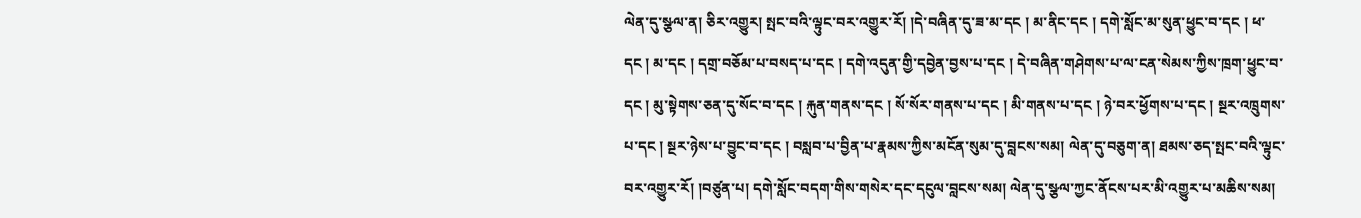ལེན་དུ་སྩལ་ན། ཅིར་འགྱུར། སྤང་བའི་ལྟུང་བར་འགྱུར་རོ། །དེ་བཞིན་དུ་ཟ་མ་དང ། མ་ནིང་དང ། དགེ་སློང་མ་སུན་ཕྱུང་བ་དང ། ཕ་དང ། མ་དང ། དགྲ་བཅོམ་པ་བསད་པ་དང ། དགེ་འདུན་གྱི་དབྱེན་བྱས་པ་དང ། དེ་བཞིན་གཤེགས་པ་ལ་ངན་སེམས་ཀྱིས་ཁྲག་ཕྱུང་བ་དང ། མུ་སྟེགས་ཅན་དུ་སོང་བ་དང ། རྐུན་གནས་དང ། སོ་སོར་གནས་པ་དང ། མི་གནས་པ་དང ། ཉེ་བར་ཕྱོགས་པ་དང ། སྔར་འཁྲུགས་པ་དང ། སྔར་ཉེས་པ་བྱུང་བ་དང ། བསླབ་པ་བྱིན་པ་རྣམས་ཀྱིས་མངོན་སུམ་དུ་བླངས་སམ། ལེན་དུ་བཅུག་ན། ཐམས་ཅད་སྤང་བའི་ལྟུང་བར་འགྱུར་རོ། །བཙུན་པ། དགེ་སློང་བདག་གིས་གསེར་དང་དངུལ་བླངས་སམ། ལེན་དུ་སྩལ་ཀྱང་ནོངས་པར་མི་འགྱུར་པ་མཆིས་སམ།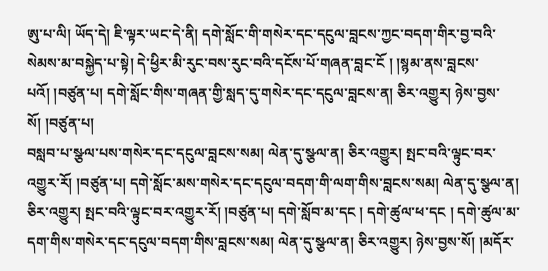ཨུ་པ་ལི། ཡོད་དེ། ཇི་ལྟར་ཡང་དེ་ནི། དགེ་སློང་གི་གསེར་དང་དངུལ་བླངས་ཀྱང་བདག་གིར་བྱ་བའི་སེམས་མ་བསྐྱེད་པ་སྟེ། དེ་ཕྱིར་མི་རུང་བས་རུང་བའི་དངོས་པོ་གཞན་བླང་ངོ ། །སྙམ་ནས་བླངས་པའོ། །བཙུན་པ། དགེ་སློང་གིས་གཞན་གྱི་སླད་དུ་གསེར་དང་དངུལ་བླངས་ན། ཅིར་འགྱུར། ཉེས་བྱས་སོ། །བཙུན་པ།
བསླབ་པ་སྩལ་པས་གསེར་དང་དངུལ་བླངས་སམ། ལེན་དུ་སྩལ་ན། ཅིར་འགྱུར། སྤང་བའི་ལྟུང་བར་འགྱུར་རོ། །བཙུན་པ། དགེ་སློང་མས་གསེར་དང་དངུལ་བདག་གི་ལག་གིས་བླངས་སམ། ལེན་དུ་སྩལ་ན། ཅིར་འགྱུར། སྤང་བའི་ལྟུང་བར་འགྱུར་རོ། །བཙུན་པ། དགེ་སློབ་མ་དང ། དགེ་ཚུལ་ཕ་དང ། དགེ་ཚུལ་མ་དག་གིས་གསེར་དང་དངུལ་བདག་གིས་བླངས་སམ། ལེན་དུ་སྩལ་ན། ཅིར་འགྱུར། ཉེས་བྱས་སོ། །མདོར་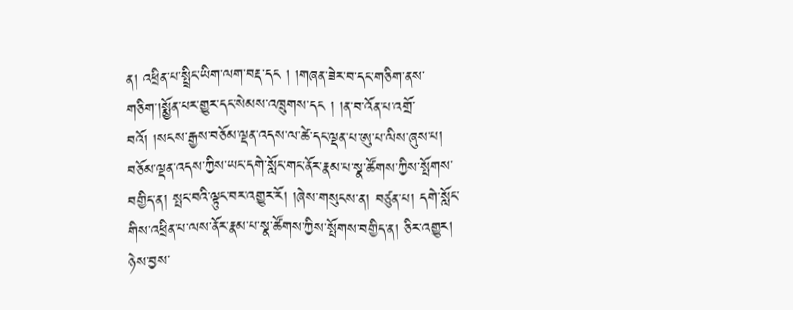ན། འཕྲིན་པ་སྤྲིང་ཡིག་ལག་བརྡ་དང ། །གཞན་ཟེར་བ་དང་གཅིག་ནས་གཅིག་།སྨྱོན་པར་གྱུར་དང་སེམས་འཁྲུགས་དང ། །ན་བ་འོན་པ་འགྲོ་བའོ། །སངས་རྒྱས་བཅོམ་ལྡན་འདས་ལ་ཚེ་དང་ལྡན་པ་ཨུ་པ་ལིས་ཞུས་པ། བཅོམ་ལྡན་འདས་ཀྱིས་ཡང་དགེ་སློང་གང་ནོར་རྣམ་པ་སྣ་ཚོགས་ཀྱིས་སྤོགས་བགྱིད་ན། སྤང་བའི་ལྟུང་བར་འགྱུར་རོ། །ཞེས་གསུངས་ན། བཙུན་པ། དགེ་སློང་གིས་འཕྲིན་པ་ལས་ནོར་རྣམ་པ་སྣ་ཚོགས་ཀྱིས་སྤོགས་བགྱིད་ན། ཅིར་འགྱུར། ཉེས་བྱས་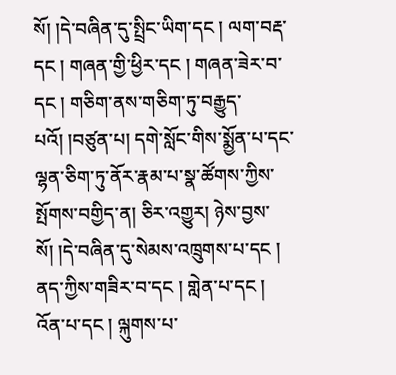སོ། །དེ་བཞིན་དུ་སྤྲིང་ཡིག་དང ། ལག་བརྡ་དང ། གཞན་གྱི་ཕྱིར་དང ། གཞན་ཟེར་བ་དང ། གཅིག་ནས་གཅིག་ཏུ་བརྒྱུད་པའོ། །བཙུན་པ། དགེ་སློང་གིས་སྨྱོན་པ་དང་ལྷན་ཅིག་ཏུ་ནོར་རྣམ་པ་སྣ་ཚོགས་ཀྱིས་སྤོགས་བགྱིད་ན། ཅིར་འགྱུར། ཉེས་བྱས་སོ། །དེ་བཞིན་དུ་སེམས་འཁྲུགས་པ་དང ། ནད་ཀྱིས་གཟིར་བ་དང ། གླེན་པ་དང ། འོན་པ་དང ། ལྐུགས་པ་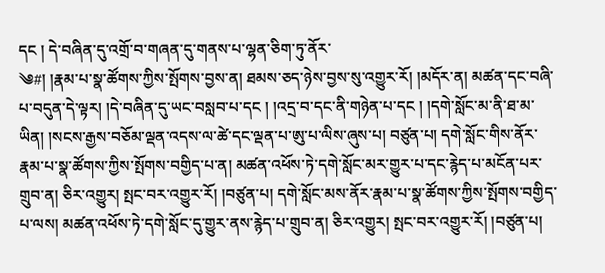དང ། དེ་བཞིན་དུ་འགྲོ་བ་གཞན་དུ་གནས་པ་ལྷན་ཅིག་ཏུ་ནོར་
༄#། །རྣམ་པ་སྣ་ཚོགས་ཀྱིས་སྤོགས་བྱས་ན། ཐམས་ཅད་ཉེས་བྱས་སུ་འགྱུར་རོ། །མདོར་ན། མཚན་དང་བཞི་པ་བདུན་དེ་ལྟར། །དེ་བཞིན་དུ་ཡང་བསླབ་པ་དང ། །འདྲ་བ་དང་ནི་གཉེན་པ་དང ། །དགེ་སློང་མ་ནི་ཐ་མ་ཡིན། །སངས་རྒྱས་བཅོམ་ལྡན་འདས་ལ་ཚེ་དང་ལྡན་པ་ཨུ་པ་ལིས་ཞུས་པ། བཙུན་པ། དགེ་སློང་གིས་ནོར་རྣམ་པ་སྣ་ཚོགས་ཀྱིས་སྤོགས་བགྱིད་པ་ན། མཚན་འཕོས་ཏེ་དགེ་སློང་མར་གྱུར་པ་དང་རྙེད་པ་མངོན་པར་གྲུབ་ན། ཅིར་འགྱུར། སྤང་བར་འགྱུར་རོ། །བཙུན་པ། དགེ་སློང་མས་ནོར་རྣམ་པ་སྣ་ཚོགས་ཀྱིས་སྤོགས་བགྱིད་པ་ལས། མཚན་འཕོས་ཏེ་དགེ་སློང་དུ་གྱུར་ནས་རྙེད་པ་གྲུབ་ན། ཅིར་འགྱུར། སྤང་བར་འགྱུར་རོ། །བཙུན་པ།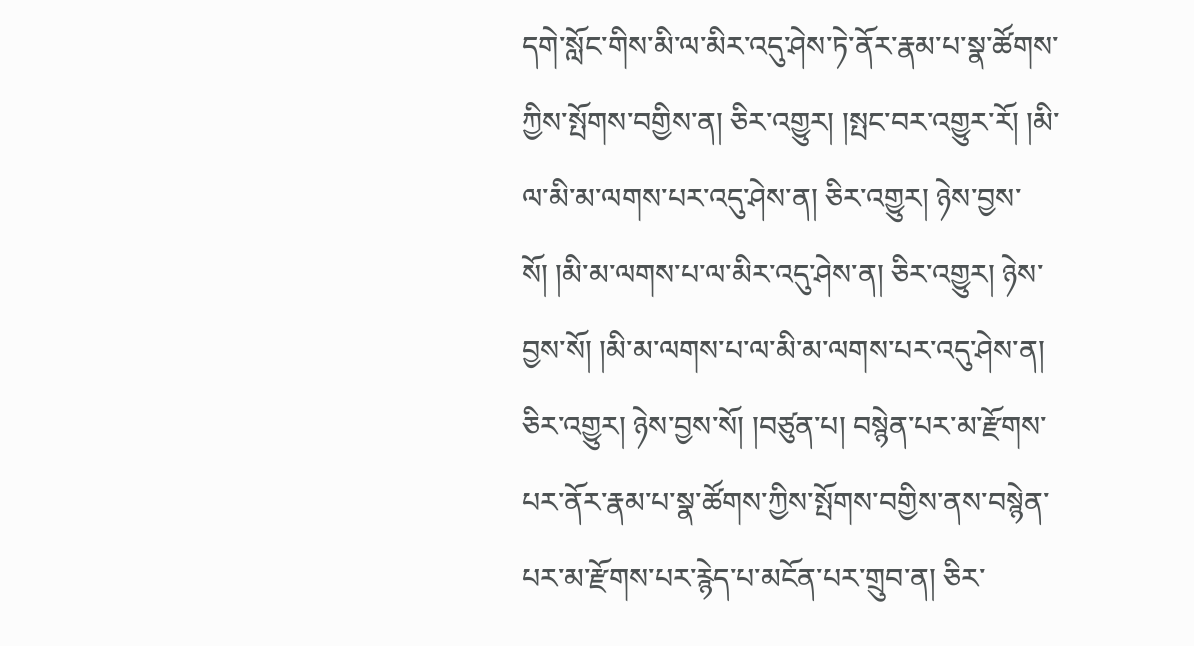དགེ་སློང་གིས་མི་ལ་མིར་འདུ་ཤེས་ཏེ་ནོར་རྣམ་པ་སྣ་ཚོགས་ཀྱིས་སྤོགས་བགྱིས་ན། ཅིར་འགྱུར། །སྤང་བར་འགྱུར་རོ། །མི་ལ་མི་མ་ལགས་པར་འདུ་ཤེས་ན། ཅིར་འགྱུར། ཉེས་བྱས་སོ། །མི་མ་ལགས་པ་ལ་མིར་འདུ་ཤེས་ན། ཅིར་འགྱུར། ཉེས་བྱས་སོ། །མི་མ་ལགས་པ་ལ་མི་མ་ལགས་པར་འདུ་ཤེས་ན། ཅིར་འགྱུར། ཉེས་བྱས་སོ། །བཙུན་པ། བསྙེན་པར་མ་རྫོགས་པར་ནོར་རྣམ་པ་སྣ་ཚོགས་ཀྱིས་སྤོགས་བགྱིས་ནས་བསྙེན་པར་མ་རྫོགས་པར་རྙེད་པ་མངོན་པར་གྲུབ་ན། ཅིར་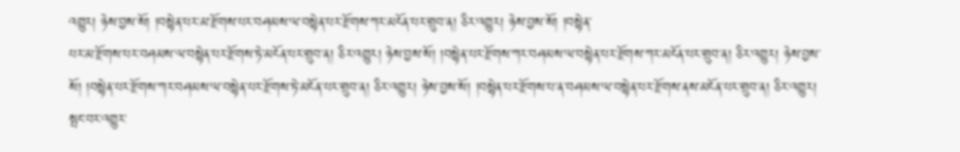འགྱུར། ཉེས་བྱས་སོ། །བསྙེན་པར་མ་རྫོགས་པར་བཤམས་ལ་བསྙེན་པར་རྫོགས་ཀར་མངོན་པར་གྲུབ་ན། ཅིར་འགྱུར། ཉེས་བྱས་སོ། །བསྙེན་
པར་མ་རྫོགས་པར་བཤམས་ལ་བསྙེན་པར་རྫོགས་ཏེ་མངོན་པར་གྲུབ་ན། ཅིར་འགྱུར། ཉེས་བྱས་སོ། །བསྙེན་པར་རྫོགས་ཀར་བཤམས་ལ་བསྙེན་པར་རྫོགས་ཀར་མངོན་པར་གྲུབ་ན། ཅིར་འགྱུར། ཉེས་བྱས་སོ། །བསྙེན་པར་རྫོགས་ཀར་བཤམས་ལ་བསྙེན་པར་རྫོགས་ཏེ་མངོན་པར་གྲུབ་ན། ཅིར་འགྱུར། ཉེས་བྱས་སོ། །བསྙེན་པར་རྫོགས་པ་ན་བཤམས་ལ་བསྙེན་པར་རྫོགས་ནས་མངོན་པར་གྲུབ་ན། ཅིར་འགྱུར། སྤང་བར་འགྱུར་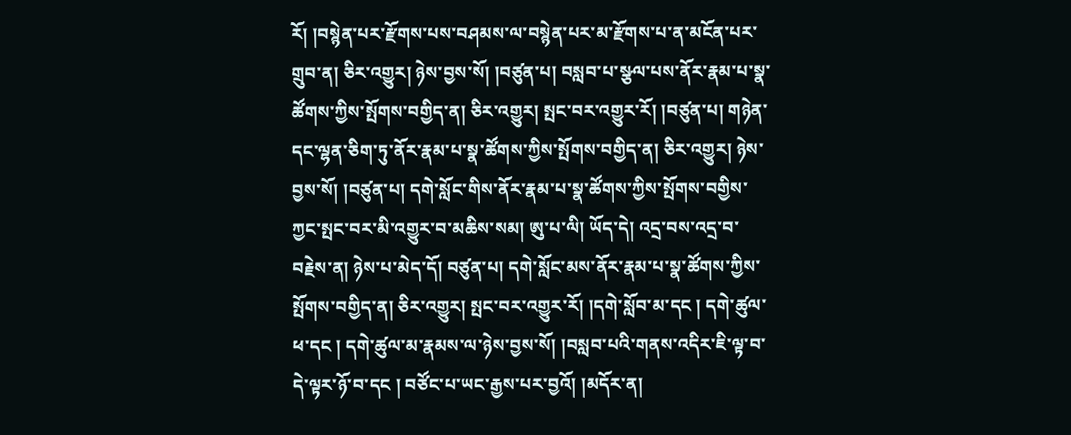རོ། །བསྙེན་པར་རྫོགས་པས་བཤམས་ལ་བསྙེན་པར་མ་རྫོགས་པ་ན་མངོན་པར་གྲུབ་ན། ཅིར་འགྱུར། ཉེས་བྱས་སོ། །བཙུན་པ། བསླབ་པ་སྩལ་པས་ནོར་རྣམ་པ་སྣ་ཚོགས་ཀྱིས་སྤོགས་བགྱིད་ན། ཅིར་འགྱུར། སྤང་བར་འགྱུར་རོ། །བཙུན་པ། གཉེན་དང་ལྷན་ཅིག་ཏུ་ནོར་རྣམ་པ་སྣ་ཚོགས་ཀྱིས་སྤོགས་བགྱིད་ན། ཅིར་འགྱུར། ཉེས་བྱས་སོ། །བཙུན་པ། དགེ་སློང་གིས་ནོར་རྣམ་པ་སྣ་ཚོགས་ཀྱིས་སྤོགས་བགྱིས་ཀྱང་སྤང་བར་མི་འགྱུར་བ་མཆིས་སམ། ཨུ་པ་ལི། ཡོད་དེ། འདྲ་བས་འདྲ་བ་བརྗེས་ན། ཉེས་པ་མེད་དོ། བཙུན་པ། དགེ་སློང་མས་ནོར་རྣམ་པ་སྣ་ཚོགས་ཀྱིས་སྤོགས་བགྱིད་ན། ཅིར་འགྱུར། སྤང་བར་འགྱུར་རོ། །དགེ་སློབ་མ་དང ། དགེ་ཚུལ་ཕ་དང ། དགེ་ཚུལ་མ་རྣམས་ལ་ཉེས་བྱས་སོ། །བསླབ་པའི་གནས་འདིར་ཇི་ལྟ་བ་དེ་ལྟར་ཉོ་བ་དང ། བཙོང་པ་ཡང་རྒྱས་པར་བྱའོ། །མདོར་ན།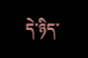དེ་ཉིད་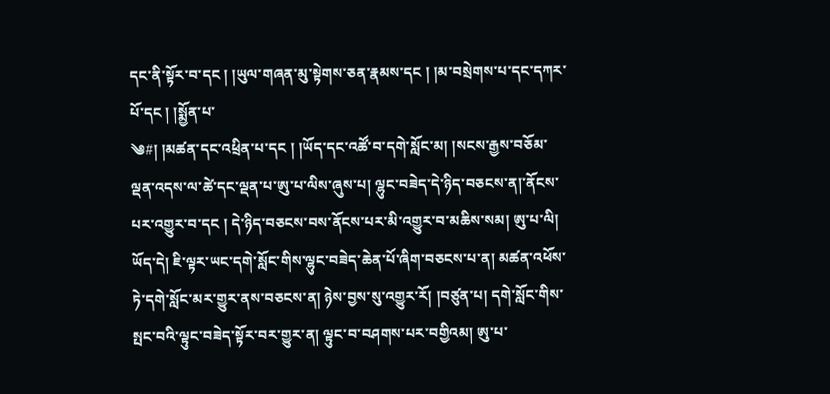དང་ནི་སྟོར་བ་དང ། །ཡུལ་གཞན་མུ་སྟེགས་ཅན་རྣམས་དང ། །མ་བསྲེགས་པ་དང་དཀར་པོ་དང ། །སྨྱོན་པ་
༄#། །མཚན་དང་འཕྲིན་པ་དང ། །ཡོད་དང་འཚོ་བ་དགེ་སློང་མ། །སངས་རྒྱས་བཅོམ་ལྡན་འདས་ལ་ཚེ་དང་ལྡན་པ་ཨུ་པ་ལིས་ཞུས་པ། ལྷུང་བཟེད་དེ་ཉིད་བཅངས་ན།་ནོངས་པར་འགྱུར་བ་དང ། དེ་ཉིད་བཅངས་བས་ནོངས་པར་མི་འགྱུར་བ་མཆིས་སམ། ཨུ་པ་ལི། ཡོད་དེ། ཇི་ལྟར་ཡང་དགེ་སློང་གིས་ལྷུང་བཟེད་ཆེན་པོ་ཞིག་བཅངས་པ་ན། མཚན་འཕོས་ཏེ་དགེ་སློང་མར་གྱུར་ནས་བཅངས་ན། ཉེས་བྱས་སུ་འགྱུར་རོ། །བཙུན་པ། དགེ་སློང་གིས་སྤང་བའི་ལྟུང་བཟེད་སྟོར་བར་གྱུར་ན། ལྟུང་བ་བཤགས་པར་བགྱིའམ། ཨུ་པ་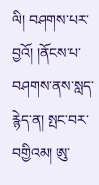ལི། བཤགས་པར་བྱའོ། །ནོངས་པ་བཤགས་ནས་སླད་རྙེད་ན། སྤང་བར་བགྱིའམ། ཨུ་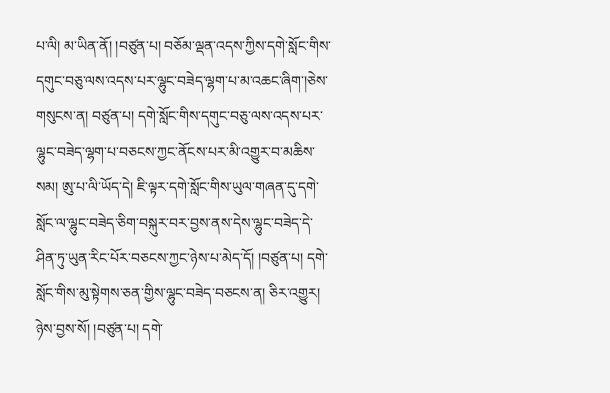པ་ལི། མ་ཡིན་ནོ། །བཙུན་པ། བཅོམ་ལྡན་འདས་ཀྱིས་དགེ་སློང་གིས་དགུང་བཅུ་ལས་འདས་པར་ལྷུང་བཟེད་ལྷག་པ་མ་འཆང་ཞིག་།ཅེས་གསུངས་ན། བཙུན་པ། དགེ་སློང་གིས་དགུང་བཅུ་ལས་འདས་པར་ལྷུང་བཟེད་ལྷག་པ་བཅངས་ཀྱང་ནོངས་པར་མི་འགྱུར་བ་མཆིས་སམ། ཨུ་པ་ལི་ཡོད་དེ། ཇི་ལྟར་དགེ་སློང་གིས་ཡུལ་གཞན་དུ་དགེ་སློང་ལ་ལྷུང་བཟེད་ཅིག་བསྐུར་བར་བྱས་ནས་དེས་ལྷུང་བཟེད་དེ་ཤིན་ཏུ་ཡུན་རིང་པོར་བཅངས་ཀྱང་ཉེས་པ་མེད་དོ། །བཙུན་པ། དགེ་སློང་གིས་མུ་སྟེགས་ཅན་གྱིས་ལྷུང་བཟེད་བཅངས་ན། ཅིར་འགྱུར། ཉེས་བྱས་སོ། །བཙུན་པ། དགེ་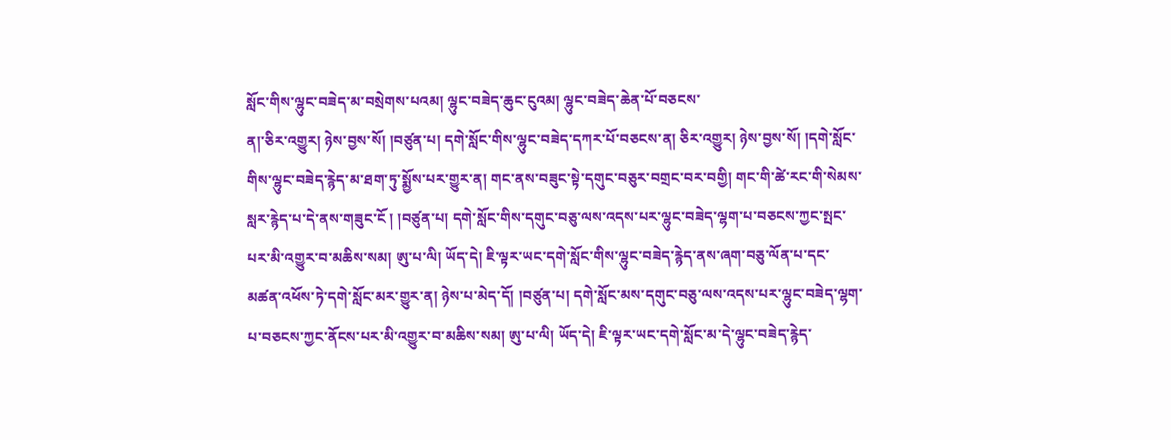སློང་གིས་ལྷུང་བཟེད་མ་བསྲེགས་པའམ། ལྷུང་བཟེད་ཆུང་ངུའམ། ལྷུང་བཟེད་ཆེན་པོ་བཅངས་
ན།་ཅིར་འགྱུར། ཉེས་བྱས་སོ། །བཙུན་པ། དགེ་སློང་གིས་ལྷུང་བཟེད་དཀར་པོ་བཅངས་ན། ཅིར་འགྱུར། ཉེས་བྱས་སོ། །དགེ་སློང་གིས་ལྷུང་བཟེད་རྙེད་མ་ཐག་ཏུ་སྨྱོས་པར་གྱུར་ན། གང་ནས་བཟུང་སྟེ་དགུང་བཅུར་བགྲང་བར་བགྱི། གང་གི་ཚེ་རང་གི་སེམས་སླར་རྙེད་པ་དེ་ནས་གཟུང་ངོ ། །བཙུན་པ། དགེ་སློང་གིས་དགུང་བཅུ་ལས་འདས་པར་ལྷུང་བཟེད་ལྷག་པ་བཅངས་ཀྱང་སྤང་པར་མི་འགྱུར་བ་མཆིས་སམ། ཨུ་པ་ལི། ཡོད་དེ། ཇི་ལྟར་ཡང་དགེ་སློང་གིས་ལྷུང་བཟེད་རྙེད་ནས་ཞག་བཅུ་ལོན་པ་དང་མཚན་འཕོས་ཏེ་དགེ་སློང་མར་གྱུར་ན། ཉེས་པ་མེད་དོ། །བཙུན་པ། དགེ་སློང་མས་དགུང་བཅུ་ལས་འདས་པར་ལྷུང་བཟེད་ལྷག་པ་བཅངས་ཀྱང་ནོངས་པར་མི་འགྱུར་བ་མཆིས་སམ། ཨུ་པ་ལི། ཡོད་དེ། ཇི་ལྟར་ཡང་དགེ་སློང་མ་དེ་ལྷུང་བཟེད་རྙེད་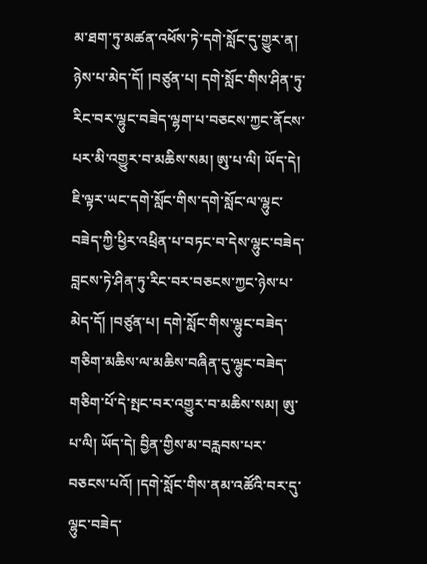མ་ཐག་ཏུ་མཚན་འཕོས་ཏེ་དགེ་སློང་དུ་གྱུར་ན། ཉེས་པ་མེད་དོ། །བཙུན་པ། དགེ་སློང་གིས་ཤིན་ཏུ་རིང་བར་ལྷུང་བཟེད་ལྷག་པ་བཅངས་ཀྱང་ནོངས་པར་མི་འགྱུར་བ་མཆིས་སམ། ཨུ་པ་ལི། ཡོད་དེ། ཇི་ལྟར་ཡང་དགེ་སློང་གིས་དགེ་སློང་ལ་ལྷུང་བཟེད་ཀྱི་ཕྱིར་འཕྲིན་པ་བཏང་བ་དེས་ལྷུང་བཟེད་བླངས་ཏེ་ཤིན་ཏུ་རིང་བར་བཅངས་ཀྱང་ཉེས་པ་མེད་དོ། །བཙུན་པ། དགེ་སློང་གིས་ལྷུང་བཟེད་གཅིག་མཆིས་ལ་མཆིས་བཞིན་དུ་ལྷུང་བཟེད་གཅིག་པོ་དེ་སྤང་བར་འགྱུར་བ་མཆིས་སམ། ཨུ་པ་ལི། ཡོད་དེ། བྱིན་གྱིས་མ་བརླབས་པར་བཅངས་པའོ། །དགེ་སློང་གིས་ནམ་འཚོའི་བར་དུ་ལྷུང་བཟེད་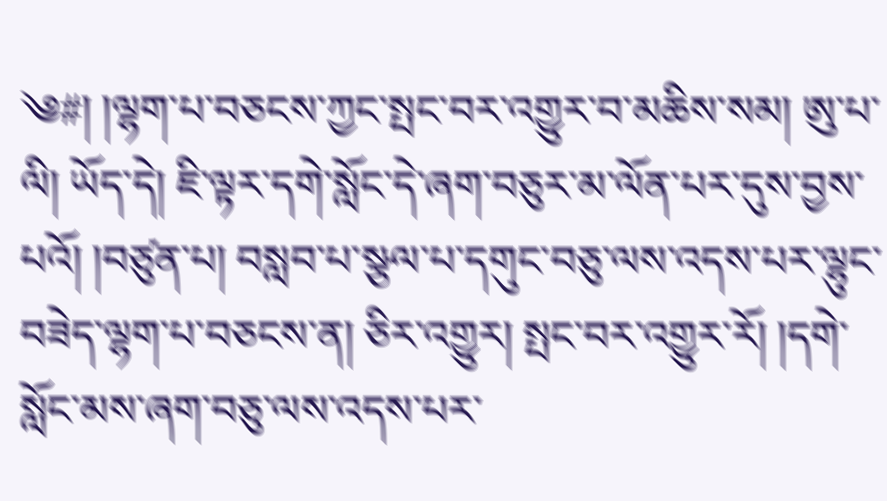༄#། །ལྷག་པ་བཅངས་ཀྱང་སྤང་བར་འགྱུར་བ་མཆིས་སམ། ཨུ་པ་ལི། ཡོད་དེ། ཇི་ལྟར་དགེ་སློང་དེ་ཞག་བཅུར་མ་ལོན་པར་དུས་བྱས་པའོ། །བཙུན་པ། བསླབ་པ་སྩལ་པ་དགུང་བཅུ་ལས་འདས་པར་ལྷུང་བཟེད་ལྷག་པ་བཅངས་ན། ཅིར་འགྱུར། སྤང་བར་འགྱུར་རོ། །དགེ་སློང་མས་ཞག་བཅུ་ལས་འདས་པར་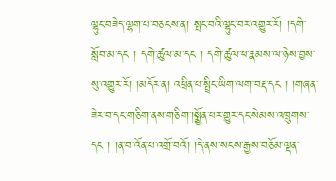ལྷུང་བཟེད་ལྷག་པ་བཅངས་ན། སྤང་བའི་ལྷུང་བར་འགྱུར་རོ། །དགེ་སློབ་མ་དང ། དགེ་ཚུལ་མ་དང ། དགེ་ཚུལ་ཕ་རྣམས་ལ་ཉེས་བྱས་སུ་འགྱུར་རོ། །མདོར་ན། འཕྲིན་པ་སྤྲིང་ཡིག་ལག་བརྡ་དང ། །གཞན་ཟེར་བ་དང་གཅིག་ནས་གཅིག་།སྨྱོན་པར་གྱུར་དང་སེམས་འཁྲུགས་དང ། །ན་བ་འོན་པ་འགྲོ་བའོ། །དེ་ནས་སངས་རྒྱས་བཅོམ་ལྡན་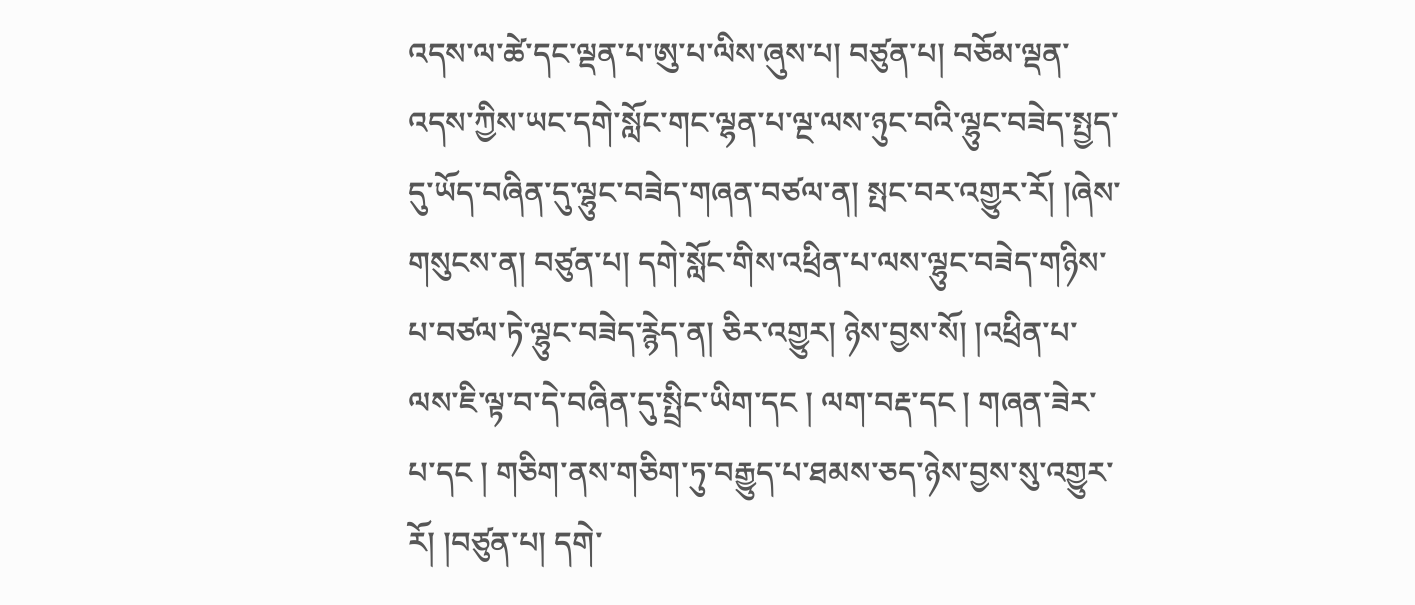འདས་ལ་ཚེ་དང་ལྡན་པ་ཨུ་པ་ལིས་ཞུས་པ། བཙུན་པ། བཅོམ་ལྡན་འདས་ཀྱིས་ཡང་དགེ་སློང་གང་ལྷན་པ་ལྔ་ལས་ཉུང་བའི་ལྷུང་བཟེད་སྤྱད་དུ་ཡོད་བཞིན་དུ་ལྷུང་བཟེད་གཞན་བཙལ་ན། སྤང་བར་འགྱུར་རོ། །ཞེས་གསུངས་ན། བཙུན་པ། དགེ་སློང་གིས་འཕྲིན་པ་ལས་ལྷུང་བཟེད་གཉིས་པ་བཙལ་ཏེ་ལྷུང་བཟེད་རྙེད་ན། ཅིར་འགྱུར། ཉེས་བྱས་སོ། །འཕྲིན་པ་ལས་ཇི་ལྟ་བ་དེ་བཞིན་དུ་སྤྲིང་ཡིག་དང ། ལག་བརྡ་དང ། གཞན་ཟེར་པ་དང ། གཅིག་ནས་གཅིག་ཏུ་བརྒྱུད་པ་ཐམས་ཅད་ཉེས་བྱས་སུ་འགྱུར་རོ། །བཙུན་པ། དགེ་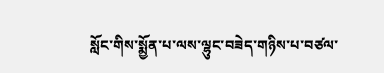སློང་གིས་སྨྱོན་པ་ལས་ལྷུང་བཟེད་གཉིས་པ་བཙལ་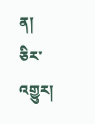ན། ཅིར་འགྱུར།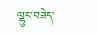ལྷུང་བཟེད་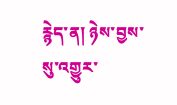རྙེད་ན། ཉེས་བྱས་སུ་འགྱུར་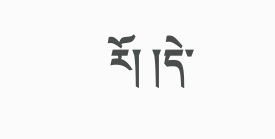རོ། །དེ་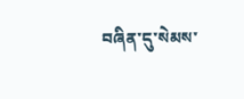བཞིན་དུ་སེམས་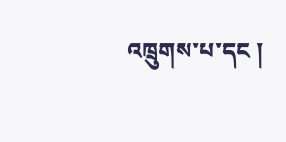འཁྲུགས་པ་དང །